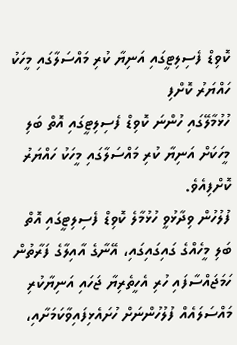ކޮވިޑް ފެސިލިޓީގައި އަނިޔާ ކުރި މައްސަލާގައި މީހަކު ހައްޔަރު ކޮށްފި
ހުޅުމާލޭގައި ހުންނަ ކޮވިޑް ފެސިލިޓީގައި އޮތް ބަލި މީހަކަށް އަނިޔާ ކުރި މައްސަލާގައި މީހަކު ހައްޔަރު ކޮށްފިއެވެ.
ފުލުހުން ވިދާޅުވީ ހުޅުމާލެ ކޮވިޑް ފެސިލިޓީގައި އޮތް ބަލި މީހެއްގެ ގައިގައިގައި، އޭނާގެ އާއިލާގެ ފަރާތުން ހަމަޖައްސާފައި ހުރި އެހީތެރިޔާ ޖަހައި އަނިޔާކުރި މައްސަލައެއް ފުލުހުންނަށް ހުށައެޅިފައިވާކަމަށާއި،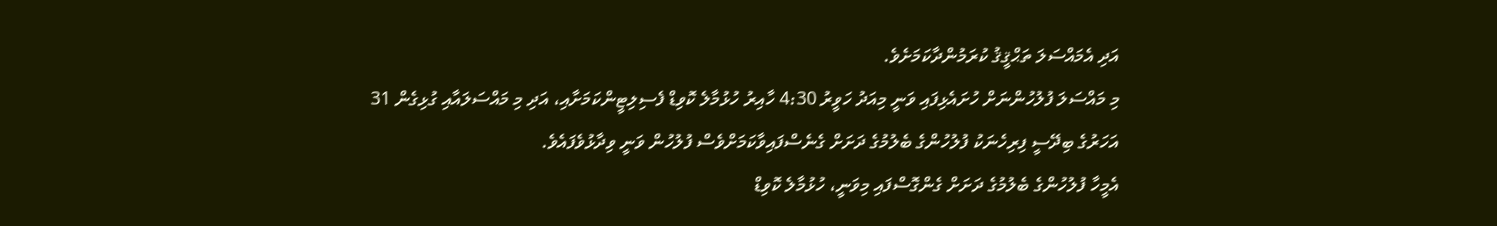އަދި އެމައްސަލަ ތަޙްޤީޤު ކުރަމުންދާކަމަށެވެ.
މި މައްސަލަ ފުލުހުންނަށް ހުށައެޅިފައި ވަނީ މިއަދު ހަވީރު 4:30 ހާއިރު ހުޅުމާލެ ކޮވިޑް ފެސިލިޓީންކަމަށާއި، އަދި މި މައްސަލައާއި ގުޅިގެން 31 އަހަރުގެ ބިދޭސީ ފިރިހެނަކު ފުލުހުންގެ ބެލުމުގެ ދަށަށް ގެނެސްފައިވާކަމަށްވެސް ފުލުހުން ވަނީ ވިދާޅުވެފައެވެ.
އެމީހާ ފުލުހުންގެ ބެލުމުގެ ދަށަށް ގެންގޮސްފައި މިވަނީ، ހުޅުމާލެ ކޮވިޑް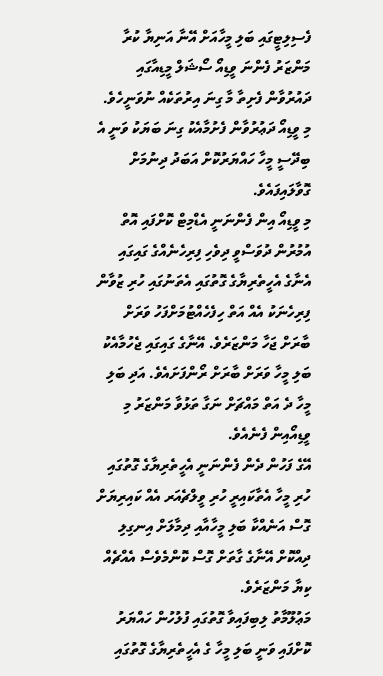ފެސިލިޓީގައި ބަލި މީހާއަށް އޭނާ އަނިޔާ ކުރާ މަންޒަރު ފެންނަ ވީޑިއޯ ސޯޝަލް މީޑިއާގައި ދައުރުވާން ފެށިތާ މާ ގިނަ އިރުތަކެއް ނުވަނީހެވެ.
މި ވީޑިއޯ ދަޢުރުވާން ފެށުމާއެކު ގިނަ ބަޔަކު ވަނީ އެ ބިދޭސީ މީހާ ހައްޔަރުކޮށް އަބަދު ދިނުމަށް ގޮވާލައިފައެވެ.
މި ވީޑިއޯ އިން ފެންނަނީ އެޑްމިޓް ކޮށްފައި އޮތް އުމުރުން ދުވަސްވީ ދިވެހި ފިރިހެނެއްގެ ގައިގައި އެނާގެ އެހީތެރިޔާގެ ގޮތުގައި އެތަނުގައި ހުރި ޒުވާން ފިރިހެނަކު އެއް އަތް ހިފެހެއްޓުމަށްފަހު ވަރަށް ބާރަށް ޖަހާ މަންޒަރެވެ. އޭނާގެ ގައިގައި ޖެހުމާއެކު ބަލި މީހާ ވަރަށް ބާރަށް ރޯންފަށައެވެ. އަދި ބަލި މީހާ ދެ އަތް މައްޗަށް ނަގާ ތަޅުވާ މަންޒަރު މި ވީޑިއޯއިން ފެނެއެވެ.
އޭގެ ފަހުން ދެން ފެންނަނީ އެހީތެރިޔާގެ ގޮތުގައި ހުރި މީހާ އެތާކައިރީ ހުރި ވީލްޗެއަރ އެއް ކައިރިޔަށް ގޮސް އަނެއްކާ ބަލި މީހާއާއި ދިމާލަށް އިނގިލި ދިއްކޮށް އޭނާގެ ގާތަށް ގޮސް ކޮންމެވެސް އެއްޗެއް ކިޔާ މަންޒަރެވެ.
މަޢުލޫމާތު ލިބިފައިވާ ގޮތުގައި ފުލުހުން ހައްޔަރު ކޮށްފައި ވަނީ ބަލި މީހާ ގެ އެހީތެރިޔާގެ ގޮތުގައި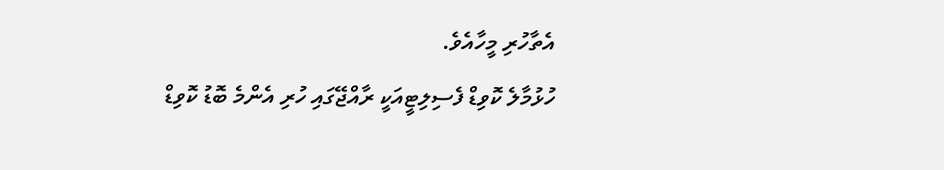އެތާހުރި މީހާއެވެ.
ހުޅުމާލެ ކޮވިޑް ފެސިލިޓީއަކީ ރާއްޖޭގައި ހުރި އެންމެ ބޮޑު ކޮވިޑް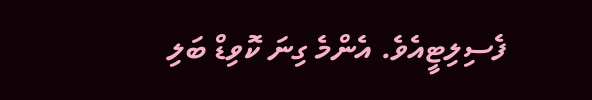ފެސިލިޓީއެވެ. އެންމެ ގިނަ ކޮވިޑް ބަލި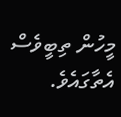މީހުން ތިބީވެސް އެތާގައެވެ.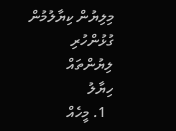މިލިޔުން ކިޔާލުމުން
ގުޅުންހުރި ލިޔުންތައް
ހިޔާލު
  1. މީހެއް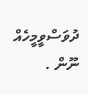ދުވަސްވީމީހެއް ނޫން .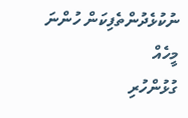ނުކުޅެދުންތެފިކަން ހުންނަ މީހެއް
ގުޅުންހުރި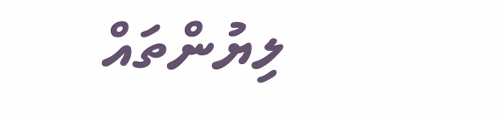ލިޔުންތައް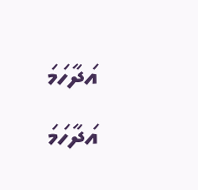އަދާހަމަ
އަދާހަމަ